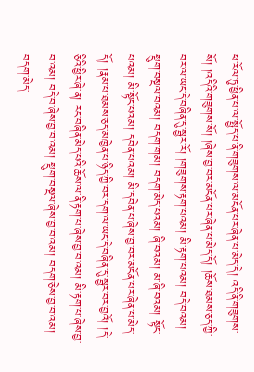ཕ་རོལ་ཏུ་ཕྱིན་པ་ལ་སྤྱོད་པ་ནི་གཟུགས་ལ་མངོན་པར་ཞེན་པ་མེད་དེ། འདི་ནི་གཟུགས་སོ། །འདིའི་གཟུགས་སོ། །ཞེས་བྱ་བར་མངོན་པར་ཞེན་པ་མེད་དོ། །ཆོས་ཐམས་ཅད་ཀྱི་བར་ལ་ཡང་དེ་བཞིན་དུ་སྦྱར་རོ། །གཟུགས་རྟག་པའམ། མི་རྟག་པའམ། བདེ་བའམ། སྡུག་བསྔལ་བའམ། བདག་གམ། བདག་མེད་པའམ། ཞི་བའམ། མ་ཞི་བའམ། སྟོང་པའམ། མི་སྟོང་པའམ། དབེན་པའམ། མི་དབེན་པ་ཞེས་བྱ་བར་མངོན་པར་ཞེན་པ་མེད་དོ། །རྣམ་པ་ཐམས་ཅད་མཁྱེན་པ་ཉིད་ཀྱི་བར་དག་ལ་ཡང་དེ་བཞིན་དུ་སྦྱར་བར་བྱའོ། །དེ་ཅིའི་ཕྱིར་ཞེ་ན། རང་བཞིན་མེད་པའི་ཆོས་ལ་ནི་རྟག་པ་ཞེས་བྱ་བ་འམ། མི་རྟག་པ་ཞེས་བྱ་བ་འམ། བདེ་བ་ཞེས་བྱ་བ་འམ། སྡུག་བསྔལ་ཞེས་བྱ་བ་འམ། བདག་ཅེས་བྱ་བ་འམ། བདག་མེད་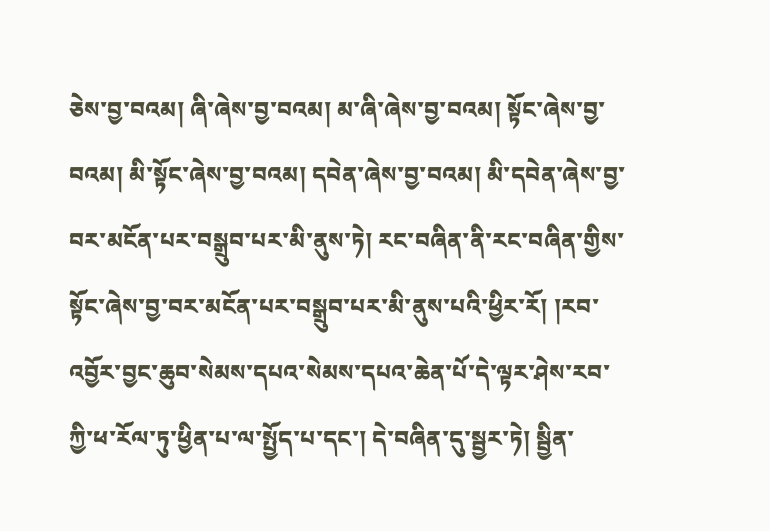ཅེས་བྱ་བའམ། ཞི་ཞེས་བྱ་བའམ། མ་ཞི་ཞེས་བྱ་བའམ། སྟོང་ཞེས་བྱ་བའམ། མི་སྟོང་ཞེས་བྱ་བའམ། དབེན་ཞེས་བྱ་བའམ། མི་དབེན་ཞེས་བྱ་བར་མངོན་པར་བསྒྲུབ་པར་མི་ནུས་ཏེ། རང་བཞིན་ནི་རང་བཞིན་གྱིས་སྟོང་ཞེས་བྱ་བར་མངོན་པར་བསྒྲུབ་པར་མི་ནུས་པའི་ཕྱིར་རོ། །རབ་འབྱོར་བྱང་ཆུབ་སེམས་དཔའ་སེམས་དཔའ་ཆེན་པོ་དེ་ལྟར་ཤེས་རབ་ཀྱི་ཕ་རོལ་ཏུ་ཕྱིན་པ་ལ་སྤྱོད་པ་དང་། དེ་བཞིན་དུ་སྦྱར་ཏེ། སྦྱིན་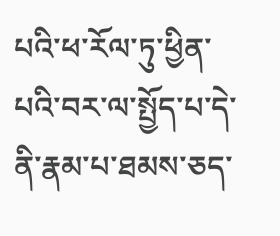པའི་ཕ་རོལ་ཏུ་ཕྱིན་པའི་བར་ལ་སྤྱོད་པ་དེ་ནི་རྣམ་པ་ཐམས་ཅད་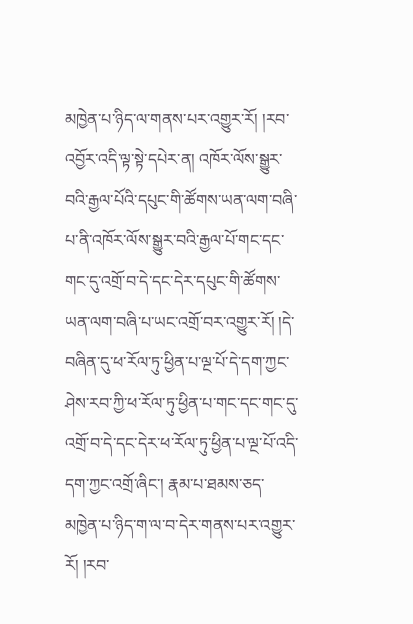མཁྱེན་པ་ཉིད་ལ་གནས་པར་འགྱུར་རོ། །རབ་འབྱོར་འདི་ལྟ་སྟེ་དཔེར་ན། འཁོར་ལོས་སྒྱུར་བའི་རྒྱལ་པོའི་དཔུང་གི་ཚོགས་ཡན་ལག་བཞི་པ་ནི་འཁོར་ལོས་སྒྱུར་བའི་རྒྱལ་པོ་གང་དང་གང་དུ་འགྲོ་བ་དེ་དང་དེར་དཔུང་གི་ཚོགས་ཡན་ལག་བཞི་པ་ཡང་འགྲོ་བར་འགྱུར་རོ། །དེ་བཞིན་དུ་ཕ་རོལ་ཏུ་ཕྱིན་པ་ལྔ་པོ་དེ་དག་ཀྱང་ཤེས་རབ་ཀྱི་ཕ་རོལ་ཏུ་ཕྱིན་པ་གང་དང་གང་དུ་འགྲོ་བ་དེ་དང་དེར་ཕ་རོལ་ཏུ་ཕྱིན་པ་ལྔ་པོ་འདི་དག་ཀྱང་འགྲོ་ཞིང་། རྣམ་པ་ཐམས་ཅད་མཁྱེན་པ་ཉིད་ག་ལ་བ་དེར་གནས་པར་འགྱུར་རོ། །རབ་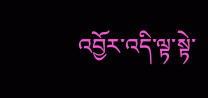འབྱོར་འདི་ལྟ་སྟེ་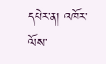དཔེར་ན། འཁོར་ལོས་